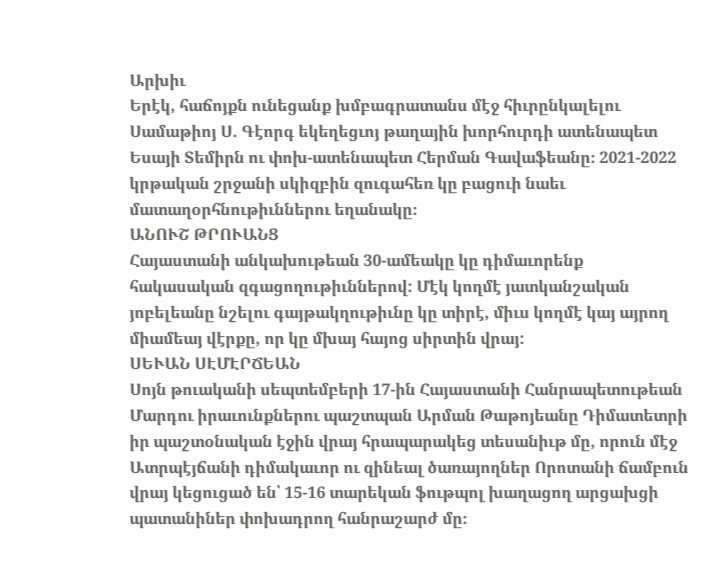Արխիւ
Երէկ, հաճոյքն ունեցանք խմբագրատանս մէջ հիւրընկալելու Սամաթիոյ Ս. Գէորգ եկեղեցւոյ թաղային խորհուրդի ատենապետ Եսայի Տեմիրն ու փոխ-ատենապետ Հերման Գավաֆեանը։ 2021-2022 կրթական շրջանի սկիզբին զուգահեռ կը բացուի նաեւ մատաղօրհնութիւններու եղանակը։
ԱՆՈՒՇ ԹՐՈՒԱՆՑ
Հայաստանի անկախութեան 30-ամեակը կը դիմաւորենք հակասական զգացողութիւններով: Մէկ կողմէ յատկանշական յոբելեանը նշելու գայթակղութիւնը կը տիրէ, միւս կողմէ կայ այրող միամեայ վէրքը, որ կը մխայ հայոց սիրտին վրայ:
ՍԵՒԱՆ ՍԷՄԷՐՃԵԱՆ
Սոյն թուականի սեպտեմբերի 17-ին Հայաստանի Հանրապետութեան Մարդու իրաւունքներու պաշտպան Արման Թաթոյեանը Դիմատետրի իր պաշտօնական էջին վրայ հրապարակեց տեսանիւթ մը, որուն մէջ Ատրպէյճանի դիմակաւոր ու զինեալ ծառայողներ Որոտանի ճամբուն վրայ կեցուցած են՝ 15-16 տարեկան ֆութպոլ խաղացող արցախցի պատանիներ փոխադրող հանրաշարժ մը։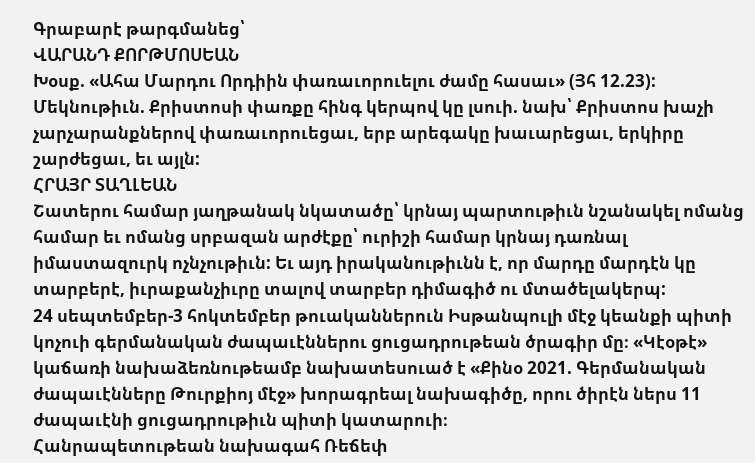Գրաբարէ թարգմանեց՝
ՎԱՐԱՆԴ ՔՈՐԹՄՈՍԵԱՆ
Խօսք. «Ահա Մարդու Որդիին փառաւորուելու ժամը հասաւ» (Յհ 12.23):
Մեկնութիւն. Քրիստոսի փառքը հինգ կերպով կը լսուի. նախ՝ Քրիստոս խաչի չարչարանքներով փառաւորուեցաւ, երբ արեգակը խաւարեցաւ, երկիրը շարժեցաւ, եւ այլն:
ՀՐԱՅՐ ՏԱՂԼԵԱՆ
Շատերու համար յաղթանակ նկատածը՝ կրնայ պարտութիւն նշանակել ոմանց համար եւ ոմանց սրբազան արժէքը՝ ուրիշի համար կրնայ դառնալ իմաստազուրկ ոչնչութիւն: Եւ այդ իրականութիւնն է, որ մարդը մարդէն կը տարբերէ, իւրաքանչիւրը տալով տարբեր դիմագիծ ու մտածելակերպ:
24 սեպտեմբեր-3 հոկտեմբեր թուականներուն Իսթանպուլի մէջ կեանքի պիտի կոչուի գերմանական ժապաւէններու ցուցադրութեան ծրագիր մը։ «Կէօթէ» կաճառի նախաձեռնութեամբ նախատեսուած է «Քինօ 2021. Գերմանական ժապաւէնները Թուրքիոյ մէջ» խորագրեալ նախագիծը, որու ծիրէն ներս 11 ժապաւէնի ցուցադրութիւն պիտի կատարուի։
Հանրապետութեան նախագահ Ռեճեփ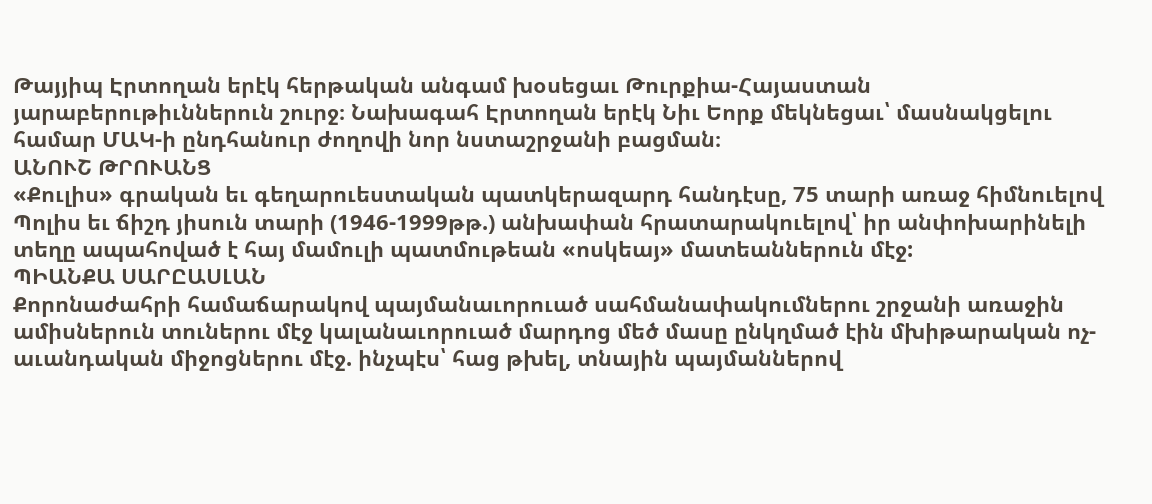Թայյիպ Էրտողան երէկ հերթական անգամ խօսեցաւ Թուրքիա-Հայաստան յարաբերութիւններուն շուրջ։ Նախագահ Էրտողան երէկ Նիւ Եորք մեկնեցաւ՝ մասնակցելու համար ՄԱԿ-ի ընդհանուր ժողովի նոր նստաշրջանի բացման։
ԱՆՈՒՇ ԹՐՈՒԱՆՑ
«Քուլիս» գրական եւ գեղարուեստական պատկերազարդ հանդէսը, 75 տարի առաջ հիմնուելով Պոլիս եւ ճիշդ յիսուն տարի (1946-1999թթ.) անխափան հրատարակուելով՝ իր անփոխարինելի տեղը ապահոված է հայ մամուլի պատմութեան «ոսկեայ» մատեաններուն մէջ:
ՊԻԱՆՔԱ ՍԱՐԸԱՍԼԱՆ
Քորոնաժահրի համաճարակով պայմանաւորուած սահմանափակումներու շրջանի առաջին ամիսներուն տուներու մէջ կալանաւորուած մարդոց մեծ մասը ընկղմած էին մխիթարական ոչ-աւանդական միջոցներու մէջ. ինչպէս՝ հաց թխել, տնային պայմաններով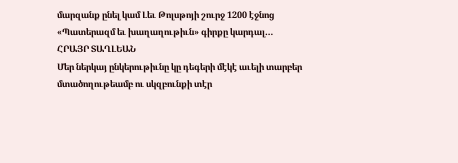մարզանք ընել կամ Լեւ Թոլսթոյի շուրջ 1200 էջնոց «Պատերազմ եւ խաղաղութիւն» գիրքը կարդալ…
ՀՐԱՅՐ ՏԱՂԼԵԱՆ
Մեր ներկայ ընկերութիւնը կը դեգերի մէկէ աւելի տարբեր մտածողութեամբ ու սկզբունքի տէր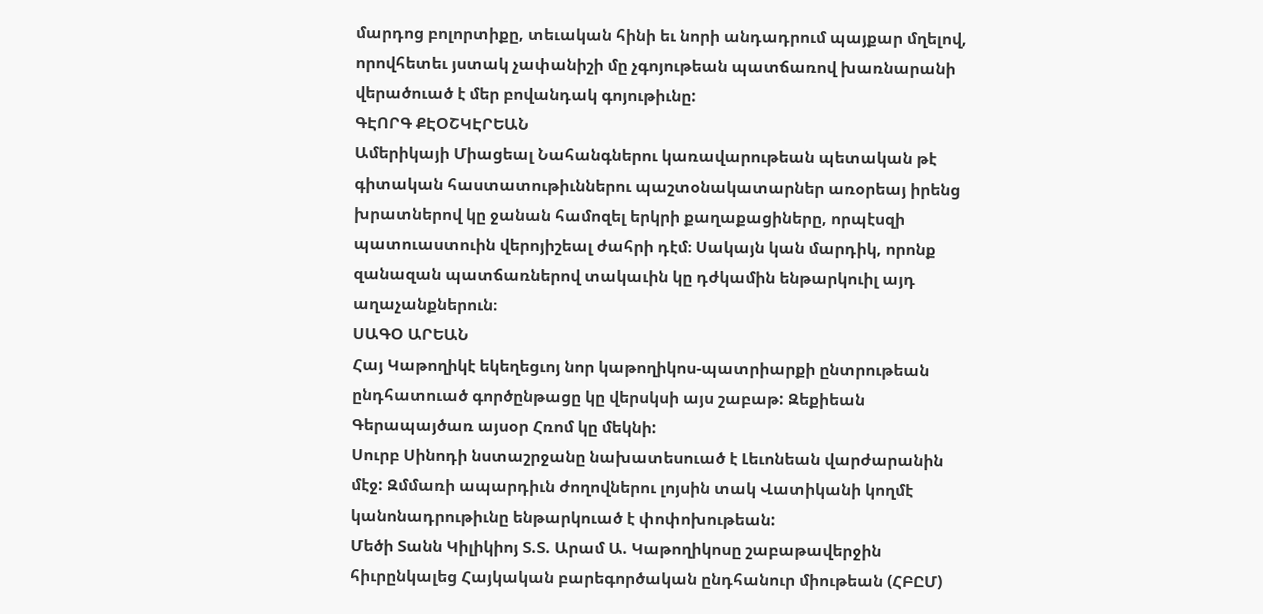մարդոց բոլորտիքը, տեւական հինի եւ նորի անդադրում պայքար մղելով, որովհետեւ յստակ չափանիշի մը չգոյութեան պատճառով խառնարանի վերածուած է մեր բովանդակ գոյութիւնը:
ԳԷՈՐԳ ՔԷՕՇԿԷՐԵԱՆ
Ամերիկայի Միացեալ Նահանգներու կառավարութեան պետական թէ գիտական հաստատութիւններու պաշտօնակատարներ առօրեայ իրենց խրատներով կը ջանան համոզել երկրի քաղաքացիները, որպէսզի պատուաստուին վերոյիշեալ ժահրի դէմ։ Սակայն կան մարդիկ, որոնք զանազան պատճառներով տակաւին կը դժկամին ենթարկուիլ այդ աղաչանքներուն։
ՍԱԳՕ ԱՐԵԱՆ
Հայ Կաթողիկէ եկեղեցւոյ նոր կաթողիկոս-պատրիարքի ընտրութեան ընդհատուած գործընթացը կը վերսկսի այս շաբաթ: Զեքիեան Գերապայծառ այսօր Հռոմ կը մեկնի:
Սուրբ Սինոդի նստաշրջանը նախատեսուած է Լեւոնեան վարժարանին մէջ: Զմմառի ապարդիւն ժողովներու լոյսին տակ Վատիկանի կողմէ կանոնադրութիւնը ենթարկուած է փոփոխութեան:
Մեծի Տանն Կիլիկիոյ Տ.Տ. Արամ Ա. Կաթողիկոսը շաբաթավերջին հիւրընկալեց Հայկական բարեգործական ընդհանուր միութեան (ՀԲԸՄ)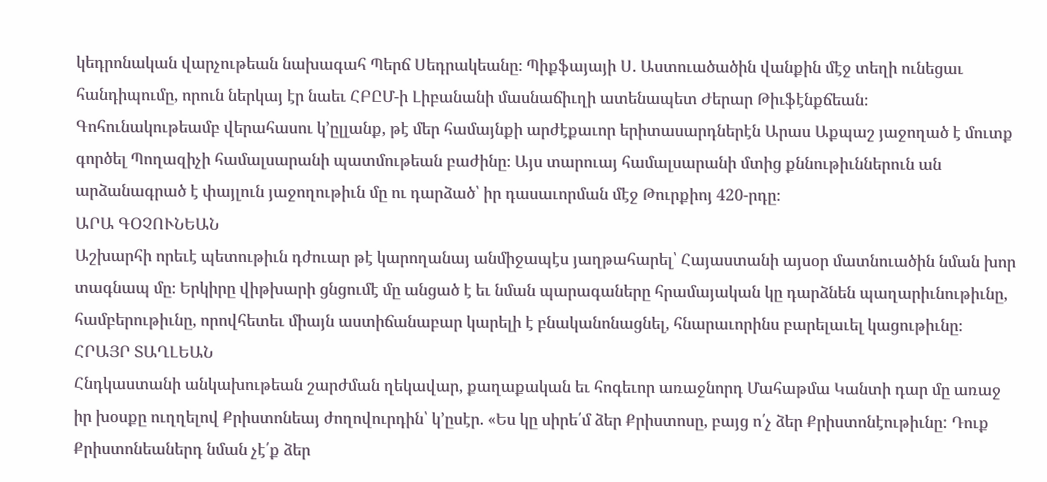կեդրոնական վարչութեան նախագահ Պերճ Սեդրակեանը։ Պիքֆայայի Ս. Աստուածածին վանքին մէջ տեղի ունեցաւ հանդիպումը, որուն ներկայ էր նաեւ ՀԲԸՄ-ի Լիբանանի մասնաճիւղի ատենապետ Ժերար Թիւֆէնքճեան։
Գոհունակութեամբ վերահասու կ՚ըլլանք, թէ մեր համայնքի արժէքաւոր երիտասարդներէն Արաս Աքպաշ յաջողած է մուտք գործել Պողազիչի համալսարանի պատմութեան բաժինը։ Այս տարուայ համալսարանի մտից քննութիւններուն ան արձանագրած է փայլուն յաջողութիւն մը ու դարձած՝ իր դասաւորման մէջ Թուրքիոյ 420-րդը։
ԱՐԱ ԳՕՉՈՒՆԵԱՆ
Աշխարհի որեւէ պետութիւն դժուար թէ կարողանայ անմիջապէս յաղթահարել՝ Հայաստանի այսօր մատնուածին նման խոր տագնապ մը։ Երկիրը վիթխարի ցնցումէ մը անցած է եւ նման պարագաները հրամայական կը դարձնեն պաղարիւնութիւնը, համբերութիւնը, որովհետեւ միայն աստիճանաբար կարելի է բնականոնացնել, հնարաւորինս բարելաւել կացութիւնը։
ՀՐԱՅՐ ՏԱՂԼԵԱՆ
Հնդկաստանի անկախութեան շարժման ղեկավար, քաղաքական եւ հոգեւոր առաջնորդ Մահաթմա Կանտի դար մը առաջ իր խօսքը ուղղելով Քրիստոնեայ ժողովուրդին՝ կ՚ըսէր. «Ես կը սիրե՛մ ձեր Քրիստոսը, բայց ո՛չ ձեր Քրիստոնէութիւնը: Դուք Քրիստոնեաներդ նման չէ՛ք ձեր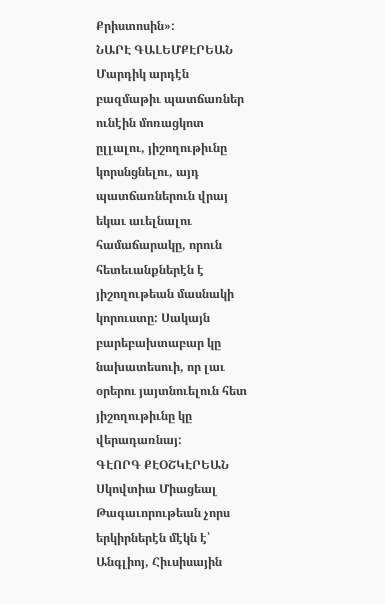Քրիստոսին»:
ՆԱՐԷ ԳԱԼԵՄՔԷՐԵԱՆ
Մարդիկ արդէն բազմաթիւ պատճառներ ունէին մոռացկոտ ըլլալու, յիշողութիւնը կորսնցնելու, այդ պատճառներուն վրայ եկաւ աւելնալու համաճարակը, որուն հետեւանքներէն է յիշողութեան մասնակի կորուստը: Սակայն բարեբախտաբար կը նախատեսուի, որ լաւ օրերու յայտնուելուն հետ յիշողութիւնը կը վերադառնայ:
ԳԷՈՐԳ ՔԷՕՇԿԷՐԵԱՆ
Սկովտիա Միացեալ Թագաւորութեան չորս երկիրներէն մէկն է՝ Անգլիոյ, Հիւսիսային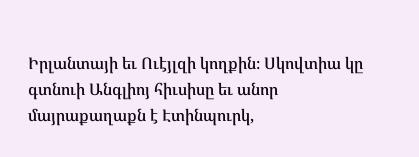Իրլանտայի եւ Ուէյլզի կողքին։ Սկովտիա կը գտնուի Անգլիոյ հիւսիսը եւ անոր մայրաքաղաքն է Էտինպուրկ,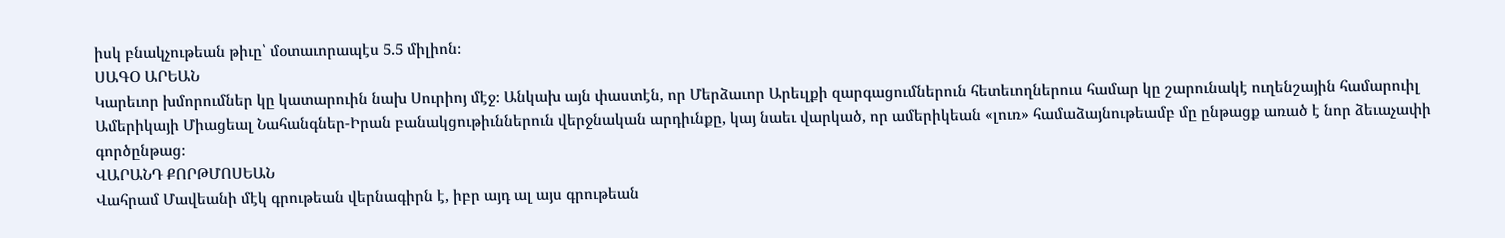իսկ բնակչութեան թիւը՝ մօտաւորապէս 5.5 միլիոն։
ՍԱԳՕ ԱՐԵԱՆ
Կարեւոր խմորումներ կը կատարուին նախ Սուրիոյ մէջ։ Անկախ այն փաստէն, որ Մերձաւոր Արեւլքի զարգացումներուն հետեւողներուս համար կը շարունակէ ուղենշային համարուիլ Ամերիկայի Միացեալ Նահանգներ-Իրան բանակցութիւններուն վերջնական արդիւնքը, կայ նաեւ վարկած, որ ամերիկեան «լուռ» համաձայնութեամբ մը ընթացք առած է նոր ձեւաչափի գործընթաց։
ՎԱՐԱՆԴ ՔՈՐԹՄՈՍԵԱՆ
Վահրամ Մավեանի մէկ գրութեան վերնագիրն է, իբր այդ ալ այս գրութեան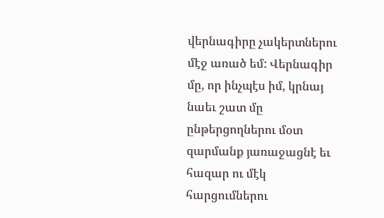վերնագիրը չակերտներու մէջ առած եմ: Վերնագիր մը, որ ինչպէս իմ, կրնայ նաեւ շատ մը ընթերցողներու մօտ զարմանք յառաջացնէ եւ հազար ու մէկ հարցումներու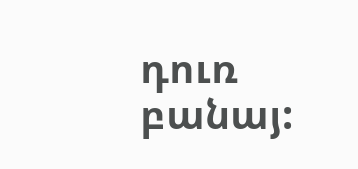դուռ բանայ: